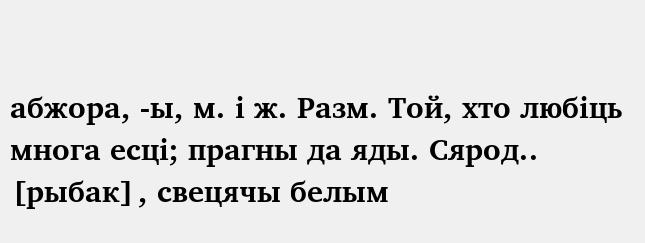абжора, -ы, м. і ж. Разм. Той, хто любіць многа есці; прагны да яды. Сярод.. [рыбак], свецячы белым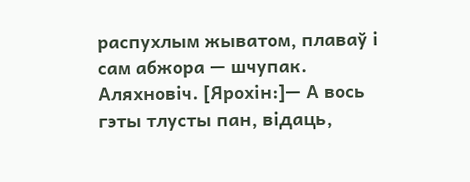распухлым жыватом, плаваў і сам абжора — шчупак. Аляхновіч. [Ярохін:]— А вось гэты тлусты пан, відаць,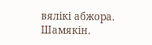вялікі абжора. Шамякін.